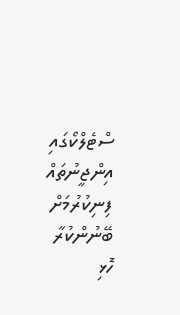ސްޓެލްކޯގައި އިންޖީނުތައް ފިނިކުރުމަށް ބޭނުންކުރާ ހޮޅި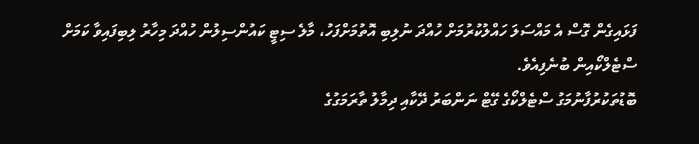ފަޅައިގެން ގޮސް އެ މައްސަލަ ހައްލުކުރުމަށް ހުއްދަ ނުލިބި އޮތުމަށްފަހު، މާލެ ސިޓީ ކައުންސިލުން ހުއްދަ މިހާރު ލިބިފައިވާ ކަމަށް ސްޓެލްކޯއިން ބުނެފިއެވެ.
ބޮޑުތަކުރުފާނުމަގު ސްޓެލްކޯގެ ގޭޓް ނަންބަރު ދޭކާއި ދިމާލު ތާރަމަގުގެ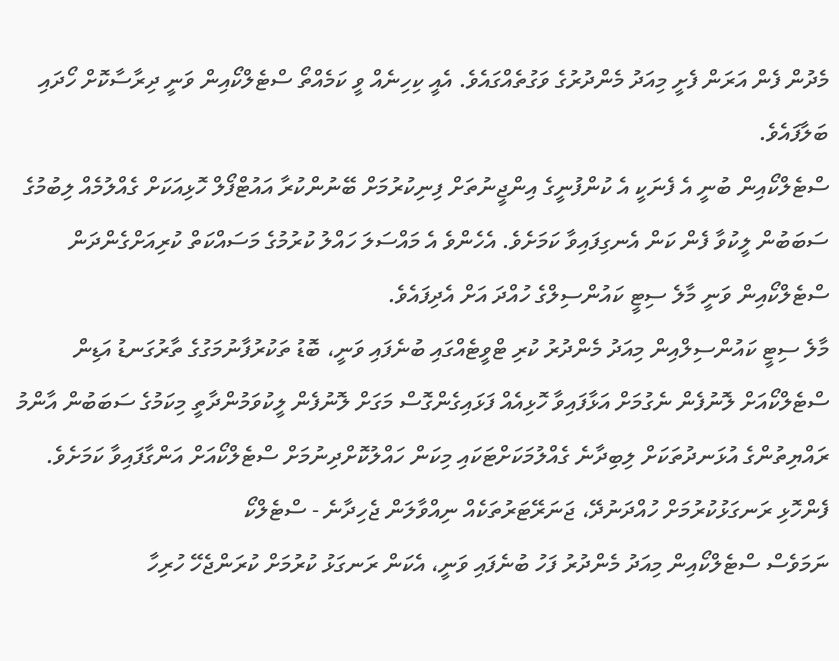މެދުން ފެން އަރަން ފެށީ މިއަދު މެންދުރުގެ ވަގުތެއްގައެވެ. އެއީ ކިހިނެއް ވީ ކަމެއްތޯ ސްޓެލްކޯއިން ވަނީ ދިރާސާކޮށް ހޯދައި ބަލާފައެވެ.
ސްޓެލްކޯއިން ބުނީ އެ ފެނަކީ އެ ކުންފުނީގެ އިންޖީނުތަށް ފިނިކުރުމަށް ބޭނުންކުރާ އައުޓްފޯލް ހޮޅިއަކަށް ގެއްލުމެއް ލިބުމުގެ ސަބަބުން ލީކުވާ ފެން ކަން އެނގިފައިވާ ކަމަށެވެ. އެހެންވެ އެ މައްސަލަ ހައްލު ކުރުމުގެ މަސައްކަތް ކުރިއަށްގެންދަން ސްޓެލްކޯއިން ވަނީ މާލެ ސިޓީ ކައުންސިލްގެ ހުއްދަ އަށް އެދިފައެވެ.
މާލެ ސިޓީ ކައުންސިލްއިން މިއަދު މެންދުރު ކުރި ޓްވީޓެއްގައި ބުނެފައި ވަނީ، ބޮޑު ތަކުރުފާނުމަގުގެ ތާރުގަނޑު އަޑިން ސްޓެލްކޯއަށް ލޮނުފެން ނެގުމަށް އަޅާފައިވާ ހޮޅިއެއް ފަޅައިގެންގޮސް މަގަށް ލޮނުފެން ލީކުވަމުންދާތީ މިކަމުގެ ސަބަބުން އާންމު ރައްޔިތުންގެ އުޅަނދުތަކަށް ލިބިދާނެ ގެއްލުމަކަށްޓަކައި މިކަން ހައްލުކޮށްދިނުމަށް ސްޓެލްކޯއަށް އަންގާފައިވާ ކަމަށެވެ.
ފެންހޮޅި ރަނގަޅުކުރުމަށް ހުއްދަނުދޭ، ޖަނަރޭޓަރުތަކެއް ނިއްވާލަން ޖެހިދާނެ - ސްޓެލްކޯ
ނަމަވެސް ސްޓެލްކޯއިން މިއަދު މެންދުރު ފަހު ބުނެފައި ވަނީ، އެކަން ރަނގަޅު ކުރުމަށް ކުރަންޖެހޭ ހުރިހާ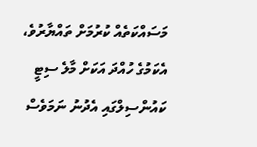މަސައްކަތެއް ކުރުމަށް ތައްޔާރުވެ، އެކަމުގެ ހުއްދަ އަކަށް މާލެ ސިޓީ ކައުންސިލްގައި އެދުނު ނަމަވެސް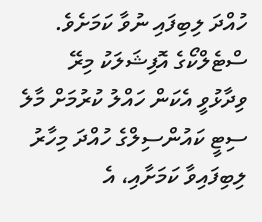ހުއްދަ ލިބިފައި ނުވާ ކަމަށެވެ.
ސްޓެލްކޯގެ އޮފިޝަލަކު މިރޭ ވިދާޅުވީ އެކަން ހައްލު ކުރުމަށް މާލެ ސިޓީ ކައުންސިލްގެ ހުއްދަ މިހާރު ލިބިފައިވާ ކަމަށާއި، އެ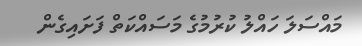މައްސަލަ ހައްލު ކުރުމުގެ މަސައްކަތް ފަށައިގެން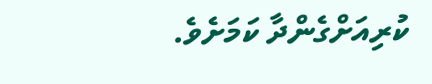ކުރިއަށްގެންދާ ކަމަށެވެ.